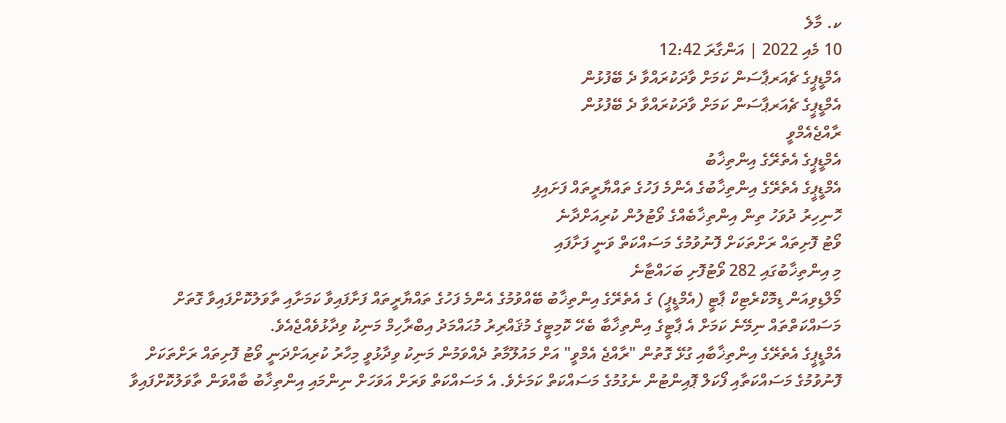ކ. މާލެ
10 މެއި 2022 | އަންގާރަ 12:42
އެމްޑީޕީގެ ޗެއަރޕާސަން ކަމަށް ވާދަކުރައްވާ ދެ ބޭފުޅުން
އެމްޑީޕީގެ ޗެއަރޕާސަން ކަމަށް ވާދަކުރައްވާ ދެ ބޭފުޅުން
ރާއްޖެއެމްވީ
އެމްޑީޕީގެ އެތެރޭގެ އިންތިޚާބު
އެމްޑީޕީގެ އެތެރޭގެ އިންތިޚާބުގެ އެންމެ ފަހުގެ ތައްޔާރީތައް ފަށައިފި
ހޮނިހިރު ދުވަހު ތިން އިންތިޚާބެއްގެ ވޯޓުލުން ކުރިއަށްދާނެ
ވޯޓު ފޮށިތައް ރަށްތަކަށް ފޮނުވުމުގެ މަސައްކަތް ވަނީ ފަށާފައި
މި އިންތިޚާބުގައި 282 ވޯޓުފޮށި ބަހައްޓާނެ
މޯލްޑިވިއަން ޑިމޮކްރެޓިކް ޕާޓީ (އެމްޑީޕީ) ގެ އެތެރޭގެ އިންތިޚާބު ބޭއްވުމުގެ އެންމެ ފަހުގެ ތައްޔާރީތައް ފަށާފައިވާ ކަމަށާއި ތާވަލުކޮށްފައިވާ ގޮތަށް މަސައްކަތްތައް ނިމޭނެ ކަމަށް އެ ޕާޓީގެ އިންތިޚާބާ ބެހޭ ކޮމިޓީގެ މުޤައްރިރު މުޙައްމަދު އިބްރާހިމް މަނިކު ވިދާޅުވެއްޖެއެވެ.
އެމްޑީޕީގެ އެތެރޭގެ އިންތިޚާބާއި ގުޅޭ ގޮތުން "ރާއްޖެ އެމްވީ" އަށް މައުލޫމާތު ދެއްވަމުން މަނިކު ވިދާޅުވީ މިހާރު ކުރިއަށްދަނީ ވޯޓު ފޮށިތައް ރަށްތަކަށް ފޮނުވުމުގެ މަސައްކަތާއި ފޯކަލް ޕޮއިންޓުން ނެގުމުގެ މަސައްކަތް ކަމަށެވެ. އެ މަސައްކަތް ވަރަށް އަވަހަށް ނިންމައި އިންތިޚާބު ބާއްވަން ތާވަލުކޮށްފައިވާ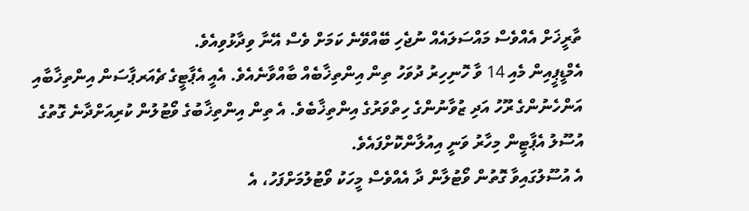ތާރީޚަށް އެއްވެސް މައްސަލައެއް ނުޖެހި ބޭއްވޭނެ ކަމަށް ވެސް އޭނާ ވިދާޅުވިއެވެ.
އެމްޑީޕީއިން މެއި 14 ވާ ހޮނިހިރު ދުވަހު ތިން އިންތިޚާބެއް ބާއްވާނެއެވެ. އެއީ އެޕާޓީގެ ޗެއަރޕާސަން އިންތިޚާބާއި އަންހެނުންގެ ރޫހު އަދި ޒުވާނުންގެ ހިތްވަރުގެ އިންތިޚާބެވެ. އެ ތިން އިންތިޚާބުގެ ވޯޓުލުން ކުރިއަށްދާނެ ގޮތުގެ އުސޫލު އެޕާޓީން މިހާރު ވަނީ އިއުލާންކޮށްފައެވެ.
އެ އުސޫލުގައިވާ ގޮތުން ވޯޓުލާން ދާ އެއްވެސް މީހަކު ވޯޓުލުމަށްފަހު، އެ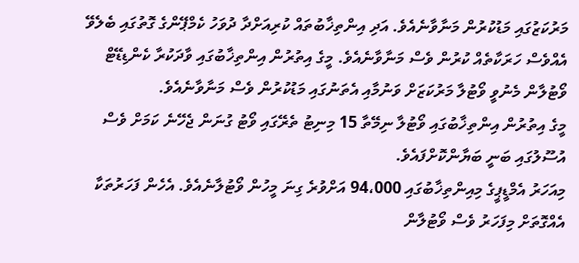މަރުކަޒުގައި މަޑުކުރުން މަނާވާނެއެވެ. އަދި އިންތިޚާބުތައް ކުރިއަށްދާ ދުވަހު ކެމްޕޭންގެ ގޮތުގައި ބެލެވޭ އެއްވެސް ހަރަކާތެއް ކުރުން ވެސް މަނާވާނެއެވެ. މީގެ އިތުރުން އިންތިޚާބުގައި ވާދަކުރާ ކެންޑިޑޭޓް ވޯޓުލާން މެނުވީ ވޯޓުލާ މަރުކަޒަށް ވަނުމާއި އެތަނުގައި މަޑުކުރުން ވެސް މަނާވާނެއެވެ.
މީގެ އިތުރުން އިންތިޚާބުގައި ވޯޓުލާ ނިމޭތާ 15 މިނިޓު ތެރޭގައި ވޯޓު ގުނަން ޖެހޭނެ ކަމަށް ވެސް އުސޫލުގައި ބަނީ ބަޔާންކޮށްފައެވެ.
މިއަހަރު އެމްޑީޕީގެ މިއިންތިޚާބުގައި 94،000 އަށްވުރެ ގިނަ މީހުން ވޯޓުލާނެއެވެ. އެހެން ފަހަރުތަކާ އެއްގޮތަށް މިފަހަރު ވެސް ވޯޓުލާން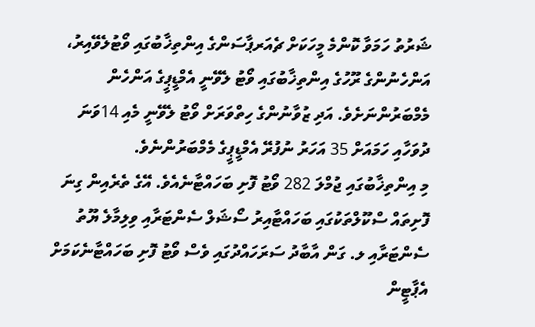ޝަރުތު ހަމަވާ ކޮންމެ މީހަކަށް ޗެއަރޕާސަންގެ އިންތިޚާބުގައި ވޯޓުލެވޭއިރު، އަންހެނުންގެ ރޫހުގެ އިންތިޚާބުގައި ވޯޓު ލެވޭނީ އެމްޑީޕީގެ އަންހެން މެމްބަރުންނަށެވެ. އަދި ޒުވާނުންގެ ހިތްވަރަށް ވޯޓު ލެވޭނީ މެއި 14ވަނަ ދުވަހާއި ހަމައަށް 35 އަހަރު ނުފުރޭ އެމްޑީޕީގެ މެމްބަރުންނެވެ.
މި އިންތިޚާބުގައި ޖުމްލަ 282 ވޯޓު ފޮށި ބަހައްޓާނެއެވެ. އޭގެ ތެރެއިން ގިނަ ފޮށިތައް ސްކޫލްތަކުގައި ބަހައްޓާއިރު ސޯޝަލް ސެންޓަރާއި ވިލިމާލެ ޔޫތު ސެންޓަރާއި ލ. ގަން އާބާދު ސަރަހައްދުގައި ވެސް ވޯޓު ފޮށި ބަހައްޓާނެކަމަށް އެޕާޓީން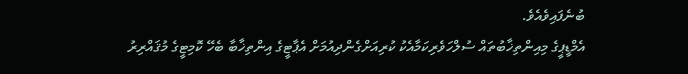ބުނެފައިވެއެވެ.
އެމްޑީޕީގެ މިއިންތިޚާބުތައް ސުލްހަވެރިކަމާއެކު ކުރިއަށްގެންދިއުމަށް އެޕާޓީގެ އިންތިޚާބާ ބެހޭ ކޮމިޓީގެ މުޤައްރިރު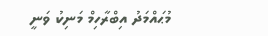މުޙައްމަދު އިބްރާހިމް މަނިކު ވަނީ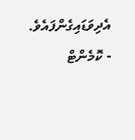އެދިވަޑައިގެންފައެވެ.
- ކޮމެންޓް